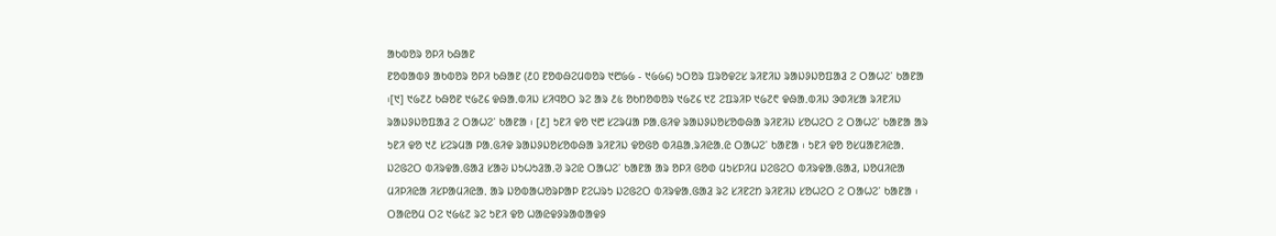ᱟᱠᱵᱚᱨ ᱚᱞᱤ ᱠᱷᱟᱱ
ᱱᱚᱵᱟᱵᱽ ᱟᱠᱵᱚᱨ ᱚᱞᱤ ᱠᱷᱟᱱ (᱒᱐ ᱱᱚᱵᱷᱮᱢᱵᱚᱨ ᱑᱘᱙᱙ - ᱑᱙᱙᱔) ᱩᱛᱚᱨ ᱯᱨᱚᱫᱮᱥ ᱨᱤᱱᱤᱡ ᱨᱟᱡᱽᱡᱚᱯᱟᱲ ᱮ ᱛᱟᱦᱮᱸ ᱠᱟᱱᱟ ᱾[᱑] ᱑᱙᱗᱒ ᱠᱷᱚᱱ ᱑᱙᱗᱔ ᱫᱷᱟᱹᱵᱤᱡ ᱥᱤᱧᱚᱛ ᱨᱮ ᱟᱨ ᱒᱕ ᱚᱠᱴᱚᱵᱚᱨ ᱑᱙᱗᱔ ᱑᱗ ᱮᱯᱨᱤᱞ ᱑᱙᱗᱖ ᱫᱷᱟᱹᱵᱤᱡ ᱳᱰᱤᱥᱟ ᱨᱤᱱᱤᱡ ᱨᱟᱡᱽᱡᱚᱯᱟᱲ ᱮ ᱛᱟᱦᱮᱸ ᱠᱟᱱᱟ ᱾ [᱒] ᱩᱱᱤ ᱫᱚ ᱑᱘ ᱥᱮᱨᱢᱟ ᱞᱟᱹᱜᱤᱫ ᱨᱟᱡᱽᱡᱚᱥᱚᱵᱷᱟ ᱨᱤᱱᱤᱡ ᱥᱚᱦᱮᱛ ᱮ ᱛᱟᱦᱮᱸ ᱠᱟᱱᱟ ᱟᱨ ᱩᱱᱤ ᱫᱚ ᱑᱒ ᱥᱮᱨᱢᱟ ᱞᱟᱹᱜᱤᱫ ᱨᱟᱡᱽᱡᱚᱥᱚᱵᱷᱟ ᱨᱤᱱᱤᱡ ᱫᱚᱜᱚ ᱵᱤᱪᱟᱹᱨᱤᱭᱟᱹᱭ ᱛᱟᱦᱮᱸ ᱠᱟᱱᱟ ᱾ ᱩᱱᱤ ᱫᱚ ᱚᱥᱢᱟᱱᱤᱭᱟᱹ ᱡᱮᱜᱮᱛ ᱵᱤᱨᱫᱟᱹᱜᱟᱲ ᱥᱟᱶ ᱡᱩᱦᱩᱲᱟᱹᱣ ᱨᱮᱭ ᱛᱟᱦᱮᱸ ᱠᱟᱱᱟ ᱟᱨ ᱚᱞᱤ ᱜᱚᱰ ᱢᱩᱥᱞᱤᱢ ᱡᱮᱜᱮᱛ ᱵᱤᱨᱫᱟᱹᱜᱟᱲ, ᱡᱚᱢᱤᱭᱟ ᱢᱤᱞᱤᱭᱟ ᱤᱥᱞᱟᱢᱤᱭᱟᱹ ᱟᱨ ᱡᱚᱵᱟᱦᱚᱨᱞᱟᱞ ᱱᱮᱦᱨᱩ ᱡᱮᱜᱮᱛ ᱵᱤᱨᱫᱟᱹᱜᱟᱲ ᱨᱮ ᱥᱤᱱᱮᱴ ᱨᱤᱱᱤᱡ ᱥᱚᱦᱮᱛ ᱮ ᱛᱟᱦᱮᱸ ᱠᱟᱱᱟ ᱾ ᱛᱟᱭᱚᱢ ᱛᱮ ᱑᱙᱕᱗ ᱨᱮ ᱩᱱᱤ ᱫᱚ ᱦᱟᱭᱫᱽᱨᱟᱵᱟᱫᱽ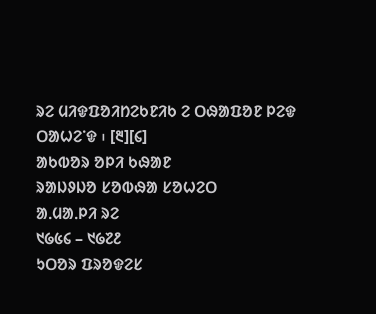ᱨᱮ ᱢᱤᱫᱯᱚᱤᱴᱮᱠᱱᱤᱠ ᱮ ᱛᱷᱟᱯᱚᱱ ᱞᱮᱫ ᱛᱟᱦᱮᱸᱫ ᱾ [᱓][᱔]
ᱟᱠᱵᱚᱨ ᱚᱞᱤ ᱠᱷᱟᱱ
ᱨᱟᱡᱽᱡᱚ ᱥᱚᱵᱷᱟ ᱥᱚᱦᱮᱛ
ᱟᱹᱢᱟᱹᱞᱤ ᱨᱮ
᱑᱙᱕᱔ – ᱑᱙᱗᱒
ᱩᱛᱚᱨ ᱯᱨᱚᱫᱮᱥ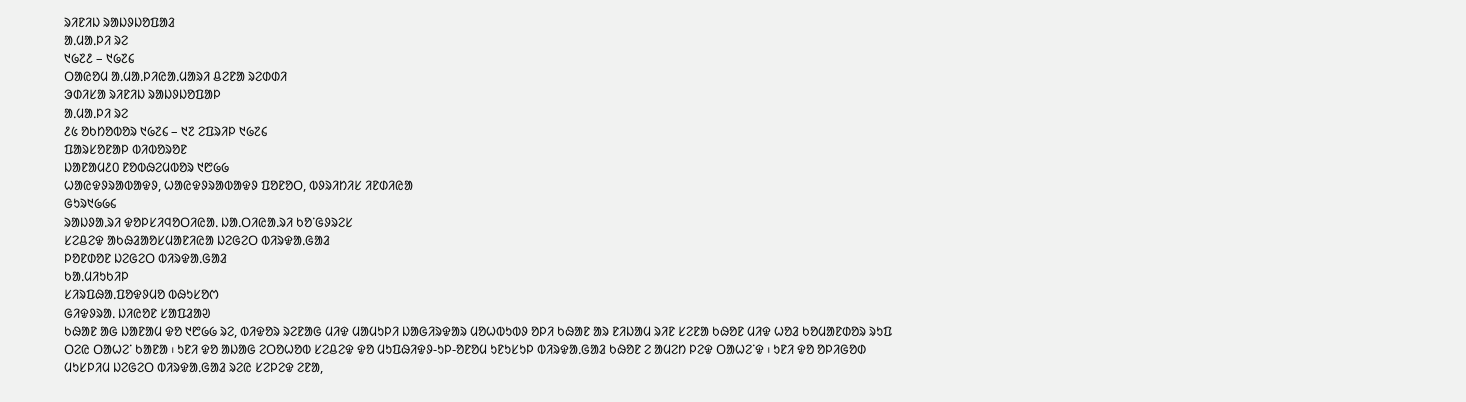ᱨᱤᱱᱤᱡ ᱨᱟᱡᱽᱡᱚᱯᱟᱲ
ᱟᱹᱢᱟᱹᱞᱤ ᱨᱮ
᱑᱙᱗᱒ – ᱑᱙᱗᱔
ᱛᱟᱭᱚᱢ ᱟᱹᱢᱟᱹᱞᱤᱭᱟᱹᱢᱟᱨᱤ ᱪᱮᱱᱟ ᱨᱮᱰᱰᱤ
ᱳᱰᱤᱥᱟ ᱨᱤᱱᱤᱡ ᱨᱟᱡᱽᱡᱚᱯᱟᱞ
ᱟᱹᱢᱟᱹᱞᱤ ᱨᱮ
᱒᱕ ᱚᱠᱴᱚᱵᱚᱨ ᱑᱙᱗᱔ – ᱑᱗ ᱮᱯᱨᱤᱞ ᱑᱙᱗᱔
ᱯᱟᱨᱥᱚᱱᱟᱞ ᱵᱤᱵᱚᱨᱚᱱ
ᱡᱟᱱᱟᱢ᱒᱐ ᱱᱚᱵᱷᱮᱢᱵᱚᱨ ᱑᱘᱙᱙
ᱦᱟᱭᱫᱽᱨᱟᱵᱟᱫᱽ, ᱦᱟᱭᱫᱽᱨᱟᱵᱟᱫᱽ ᱯᱚᱱᱚᱛ, ᱵᱽᱨᱤᱴᱤᱥ ᱤᱱᱰᱤᱭᱟ
ᱜᱩᱨ᱑᱙᱙᱔
ᱨᱟᱡᱽᱟᱹᱨᱤ ᱫᱚᱞᱥᱤᱧᱚᱛᱤᱭᱟᱹ ᱡᱟᱹᱛᱤᱭᱟᱹᱨᱤ ᱠᱚᱸᱜᱽᱨᱮᱥ
ᱥᱮᱪᱮᱫ ᱟᱠᱷᱲᱟᱚᱥᱢᱟᱱᱤᱭᱟ ᱡᱮᱜᱮᱛ ᱵᱤᱨᱫᱟᱹᱜᱟᱲ
ᱞᱚᱱᱰᱚᱱ ᱡᱮᱜᱮᱛ ᱵᱤᱨᱫᱟᱹᱜᱟᱲ
ᱠᱟᱹᱢᱤᱩᱠᱤᱞ
ᱥᱤᱨᱯᱷᱟᱹᱯᱚᱫᱽᱢᱚ ᱵᱷᱩᱥᱚᱬ
ᱜᱤᱫᱽᱨᱟᱹ ᱡᱤᱭᱚᱱ ᱥᱟᱯᱲᱟᱣ
ᱠᱷᱟᱱ ᱟᱜ ᱡᱟᱱᱟᱢ ᱫᱚ ᱑᱘᱙᱙ ᱨᱮ, ᱵᱤᱫᱚᱨ ᱨᱮᱱᱟᱜ ᱢᱤᱫ ᱢᱟᱢᱩᱞᱤ ᱡᱟᱜᱤᱨᱫᱟᱨ ᱢᱚᱦᱵᱩᱵᱽ ᱚᱞᱤ ᱠᱷᱟᱱ ᱟᱨ ᱱᱤᱡᱟᱢ ᱨᱤᱱ ᱥᱮᱱᱟ ᱠᱷᱚᱱ ᱢᱤᱫ ᱦᱚᱲ ᱠᱚᱢᱟᱱᱰᱚᱨ ᱨᱩᱯ ᱛᱮᱭ ᱛᱟᱦᱮᱸ ᱠᱟᱱᱟ ᱾ ᱩᱱᱤ ᱫᱚ ᱟᱡᱟᱜ ᱮᱛᱚᱦᱚᱵ ᱥᱮᱪᱮᱫ ᱫᱚ ᱢᱩᱯᱷᱤᱫᱽ-ᱩᱞ-ᱚᱱᱚᱢ ᱩᱱᱩᱥᱩᱞ ᱵᱤᱨᱫᱟᱹᱜᱟᱲ ᱠᱷᱚᱱ ᱮ ᱟᱢᱮᱴ ᱞᱮᱫ ᱛᱟᱦᱮᱸᱫ ᱾ ᱩᱱᱤ ᱫᱚ ᱚᱞᱤᱜᱚᱰ ᱢᱩᱥᱞᱤᱢ ᱡᱮᱜᱮᱛ ᱵᱤᱨᱫᱟᱹᱜᱟᱲ ᱨᱮᱭ ᱥᱮᱞᱮᱫ ᱮᱱᱟ,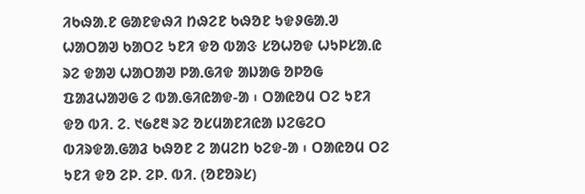ᱤᱠᱷᱟᱹᱱ ᱜᱟᱱᱫᱷᱤ ᱴᱷᱮᱱ ᱠᱷᱚᱱ ᱩᱫᱽᱜᱟᱹᱣ ᱦᱟᱛᱟᱣ ᱠᱟᱛᱮ ᱩᱱᱤ ᱫᱚ ᱵᱟᱝ ᱥᱚᱦᱚᱫ ᱦᱩᱞᱥᱟᱹᱭ ᱨᱮ ᱫᱟᱣ ᱦᱟᱛᱟᱣ ᱞᱟᱹᱜᱤᱫ ᱟᱡᱟᱜ ᱚᱞᱚᱜ ᱯᱟᱲᱦᱟᱣᱜ ᱮ ᱵᱟᱹᱜᱤᱭᱟᱫ-ᱟ ᱾ ᱛᱟᱭᱚᱢ ᱛᱮ ᱩᱱᱤ ᱫᱚ ᱵᱤ. ᱮ. ᱑᱙᱒᱓ ᱨᱮ ᱚᱥᱢᱟᱱᱤᱭᱟ ᱡᱮᱜᱮᱛ ᱵᱤᱨᱫᱟᱹᱜᱟᱲ ᱠᱷᱚᱱ ᱮ ᱟᱢᱮᱴ ᱠᱮᱫ-ᱟ ᱾ ᱛᱟᱭᱚᱢ ᱛᱮ ᱩᱱᱤ ᱫᱚ ᱮᱞ. ᱮᱞ. ᱵᱤ. (ᱚᱱᱚᱨᱥ)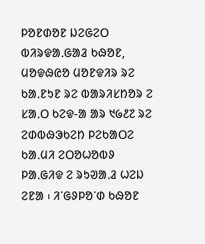ᱞᱚᱱᱰᱚᱱ ᱡᱮᱜᱮᱛ ᱵᱤᱨᱫᱟᱹᱜᱟᱲ ᱠᱷᱚᱱ, ᱢᱚᱫᱷᱭᱚ ᱢᱚᱱᱫᱤᱨ ᱨᱮ ᱠᱟᱹᱱᱩᱱ ᱨᱮ ᱵᱟᱨᱤᱥᱴᱚᱨ ᱮ ᱥᱟᱹᱛ ᱠᱮᱫ-ᱟ ᱟᱨ ᱑᱙᱒᱗ ᱨᱮ ᱮᱰᱵᱷᱳᱠᱮᱴ ᱞᱮᱠᱟᱛᱮ ᱠᱟᱹᱢᱤ ᱮᱛᱚᱦᱚᱵᱽ ᱞᱟᱹᱜᱤᱫ ᱮ ᱨᱩᱣᱟᱹᱲ ᱦᱮᱡ ᱮᱱᱟ ᱾ ᱤᱸᱜᱽᱞᱚᱸᱰ ᱠᱷᱚᱱ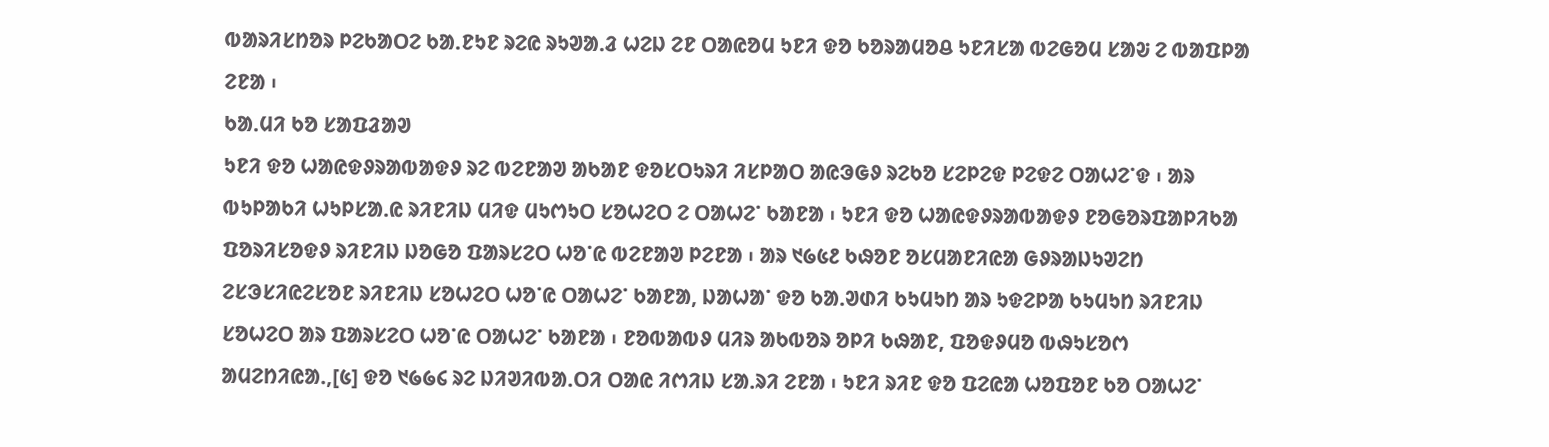ᱵᱟᱨᱤᱥᱴᱚᱨ ᱞᱮᱠᱟᱛᱮ ᱠᱟᱹᱱᱩᱱ ᱨᱮᱭ ᱨᱩᱣᱟᱹᱲ ᱦᱮᱡ ᱮᱱ ᱛᱟᱭᱚᱢ ᱩᱱᱤ ᱫᱚ ᱠᱚᱨᱟᱢᱚᱪ ᱩᱱᱤᱥᱟ ᱵᱮᱜᱚᱢ ᱥᱟᱶ ᱮ ᱵᱟᱯᱞᱟ ᱮᱱᱟ ᱾
ᱠᱟᱹᱢᱤ ᱠᱚ ᱥᱟᱯᱲᱟᱣ
ᱩᱱᱤ ᱫᱚ ᱦᱟᱭᱫᱽᱨᱟᱵᱟᱫᱽ ᱨᱮ ᱵᱮᱱᱟᱣ ᱟᱠᱟᱱ ᱫᱚᱥᱛᱩᱨᱤ ᱤᱥᱞᱟᱛ ᱟᱭᱳᱜᱽ ᱨᱮᱠᱚ ᱥᱮᱞᱮᱫ ᱞᱮᱫᱮ ᱛᱟᱦᱮᱸᱫ ᱾ ᱟᱨ ᱵᱩᱞᱟᱠᱤ ᱦᱩᱞᱥᱟᱹᱭ ᱨᱤᱱᱤᱡ ᱢᱤᱫ ᱢᱩᱬᱩᱛ ᱥᱚᱦᱮᱛ ᱮ ᱛᱟᱦᱮᱸ ᱠᱟᱱᱟ ᱾ ᱩᱱᱤ ᱫᱚ ᱦᱟᱭᱫᱽᱨᱟᱵᱟᱫᱽ ᱱᱚᱜᱚᱨᱯᱟᱞᱤᱠᱟ ᱯᱚᱨᱤᱥᱚᱫᱽ ᱨᱤᱱᱤᱡ ᱡᱚᱜᱚ ᱯᱟᱨᱥᱮᱛ ᱦᱚᱸᱭ ᱵᱮᱱᱟᱣ ᱞᱮᱱᱟ ᱾ ᱟᱨ ᱑᱙᱕᱒ ᱠᱷᱚᱱ ᱚᱥᱢᱟᱱᱤᱭᱟ ᱜᱽᱨᱟᱡᱩᱣᱮᱴ ᱮᱥᱳᱥᱤᱭᱮᱥᱚᱱ ᱨᱤᱱᱤᱡ ᱥᱚᱦᱮᱛ ᱦᱚᱸᱭ ᱛᱟᱦᱮᱸ ᱠᱟᱱᱟ, ᱡᱟᱦᱟᱸ ᱫᱚ ᱠᱟᱹᱣᱰᱤ ᱠᱩᱢᱩᱴ ᱟᱨ ᱩᱫᱮᱞᱟ ᱠᱩᱢᱩᱴ ᱨᱤᱱᱤᱡ ᱥᱚᱦᱮᱛ ᱟᱨ ᱯᱟᱨᱥᱮᱛ ᱦᱚᱸᱭ ᱛᱟᱦᱮᱸ ᱠᱟᱱᱟ ᱾ ᱱᱚᱵᱟᱵᱽ ᱢᱤᱨ ᱟᱠᱵᱚᱨ ᱚᱞᱤ ᱠᱷᱟᱱ, ᱯᱚᱫᱽᱢᱚ ᱵᱷᱩᱥᱚᱬ ᱟᱢᱮᱴᱤᱭᱟᱹ,[᱕] ᱫᱚ ᱑᱙᱙᱔ ᱨᱮ ᱡᱤᱣᱤᱵᱟᱹᱛᱤ ᱛᱟᱭ ᱤᱬᱤᱡ ᱥᱟᱹᱨᱤ ᱮᱱᱟ ᱾ ᱩᱱᱤ ᱨᱤᱱ ᱫᱚ ᱯᱮᱭᱟ ᱦᱚᱯᱚᱱ ᱠᱚ ᱛᱟᱦᱮᱸ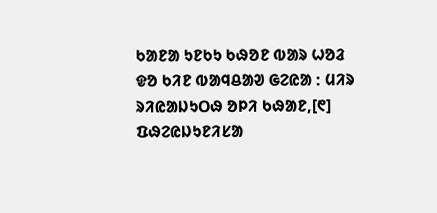ᱠᱟᱱᱟ ᱩᱱᱠᱩ ᱠᱷᱚᱱ ᱵᱟᱨ ᱦᱚᱲ ᱫᱚ ᱠᱤᱱ ᱵᱟᱧᱪᱟᱣ ᱜᱮᱭᱟ ᱺ ᱢᱤᱨ ᱨᱤᱭᱟᱡᱩᱛᱷ ᱚᱞᱤ ᱠᱷᱟᱱ,[᱖] ᱯᱷᱮᱭᱡᱩᱱᱤᱥᱟ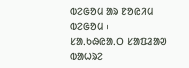ᱵᱮᱜᱚᱢ ᱟᱨ ᱱᱚᱭᱤᱢ ᱵᱮᱜᱚᱢ ᱾
ᱥᱟᱹᱠᱷᱭᱟᱹᱛ ᱥᱟᱯᱲᱟᱣ
ᱵᱟᱦᱨᱮ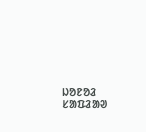ᱡᱚᱱᱚᱲ ᱥᱟᱯᱲᱟᱣ